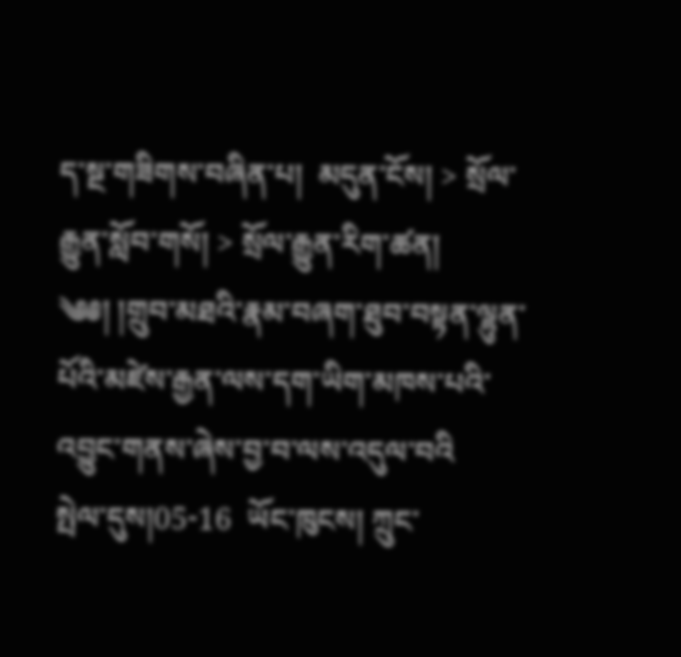ད་སྔ་གཟིགས་བཞིན་པ།  མདུན་ངོས། > སྲོལ་རྒྱུན་སློབ་གསོ། > སྲོལ་རྒྱུན་རིག་ཚན།
༄༅། །གྲུབ་མཐའི་རྣམ་བཞག་ཐུབ་བསྟན་ལྷུན་པོའི་མཛེས་རྒྱན་ལས་དག་ཡིག་མཁས་པའི་འབྱུང་གནས་ཞེས་བྱ་བ་ལས་འདུལ་བའི
སྤེལ་དུས།05-16  ཡོང་ཁུངས། ཀྲུང་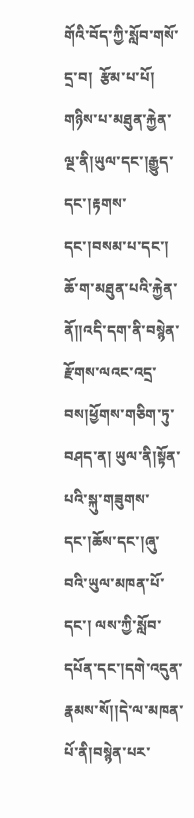གོའི་བོད་ཀྱི་སློབ་གསོ་དྲ་བ།  རྩོམ་པ་པོ།
གཉིས་པ་མཐུན་རྐྱེན་ལྔ་ནི།ཡུལ་དང་།རྒྱུད་དང་།རྟགས་དང་།བསམ་པ་དང་། ཆོ་ག་མཐུན་པའི་རྐྱེན་ནོ།།འདི་དག་ནི་བསྙེན་རྫོགས་ལའང་འདྲ་བས།ཕྱོགས་གཅིག་ཏུ་བཤད་ན། ཡུལ་ནི།སྟོན་པའི་སྐུ་གཟུགས་དང་།ཆོས་དང་།ཞུ་བའི་ཡུལ་མཁན་པོ་དང་། ལས་ཀྱི་སློབ་དཔོན་དང་།དགེ་འདུན་རྣམས་སོ།།དེ་ལ་མཁན་པོ་ནི།བསྙེན་པར་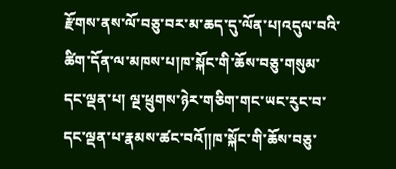རྫོགས་ནས་ལོ་བཅུ་བར་མ་ཆད་དུ་ལོན་པ།འདུལ་བའི་ཚིག་དོན་ལ་མཁས་པ།ཁ་སྐོང་གི་ཆོས་བཅུ་གསུམ་དང་ལྡན་པ། ལྔ་ཕྲུགས་ཉེར་གཅིག་གང་ཡང་རུང་བ་དང་ལྡན་པ་རྣམས་ཚང་བའོ།།ཁ་སྐོང་གི་ཆོས་བཅུ་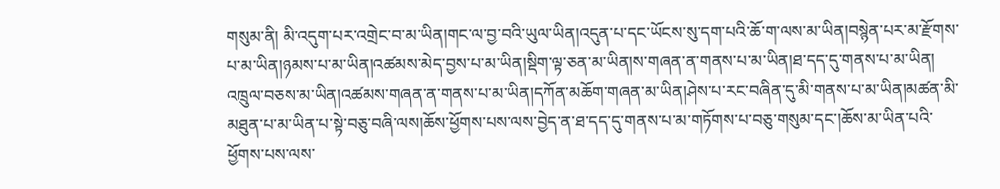གསུམ་ནི། མི་འདུག་པར་འགྲེང་བ་མ་ཡིན།གང་ལ་བྱ་བའི་ཡུལ་ཡིན།འདུན་པ་དང་ཡོངས་སུ་དག་པའི་ཆོ་ག་ལས་མ་ཡིན།བསྙེན་པར་མ་རྫོགས་པ་མ་ཡིན།ཉམས་པ་མ་ཡིན།འཚམས་མེད་བྱས་པ་མ་ཡིན།སྡིག་ལྟ་ཅན་མ་ཡིན།ས་གཞན་ན་གནས་པ་མ་ཡིན།ཐ་དད་དུ་གནས་པ་མ་ཡིན། འཁྲུལ་བཅས་མ་ཡིན།འཚམས་གཞན་ན་གནས་པ་མ་ཡིན།དཀོན་མཆོག་གཞན་མ་ཡིན།ཤེས་པ་རང་བཞིན་དུ་མི་གནས་པ་མ་ཡིན།མཚན་མི་མཐུན་པ་མ་ཡིན་པ་སྟེ་བཅུ་བཞི་ལས།ཆོས་ཕྱོགས་པས་ལས་བྱེད་ན་ཐ་དད་དུ་གནས་པ་མ་གཏོགས་པ་བཅུ་གསུམ་དང་།ཆོས་མ་ཡིན་པའི་ཕྱོགས་པས་ལས་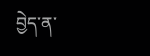བྱེད་ན་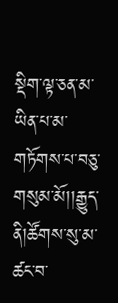སྡིག་ལྟ་ཅན་མ་ཡིན་པ་མ་གཏོགས་པ་བཅུ་གསུམ་མོ།།རྒྱུད་ནི།ཚོགས་སུ་མ་ཚང་བ་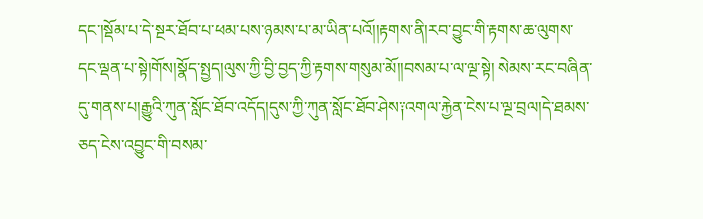དང་།སྡོམ་པ་དེ་སྔར་ཐོབ་པ་ཕམ་པས་ཉམས་པ་མ་ཡིན་པའོ།།རྟགས་ནི།རབ་བྱུང་གི་རྟགས་ཆ་ལུགས་དང་ལྡན་པ་སྟེ།གོས།སྣོད་སྤྱད།ལུས་ཀྱི་བྱི་བྱད་ཀྱི་རྟགས་གསུམ་མོ།།བསམ་པ་ལ་ལྔ་སྟེ། སེམས་རང་བཞིན་དུ་གནས་པ།རྒྱུའི་ཀུན་སློང་ཐོབ་འདོད།དུས་ཀྱི་ཀུན་སློང་ཐོབ་ཤེས༑འགལ་རྐྱེན་ངེས་པ་ལྔ་བྲལ།དེ་ཐམས་ཅད་ངེས་འབྱུང་གི་བསམ་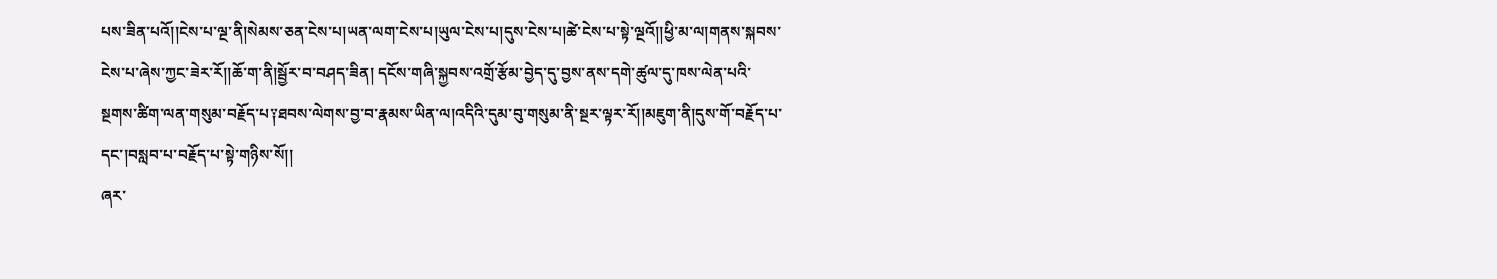པས་ཟིན་པའོ།།ངེས་པ་ལྔ་ནི།སེམས་ཅན་ངེས་པ།ཡན་ལག་ངེས་པ།ཡུལ་ངེས་པ།དུས་ངེས་པ།ཚེ་ངེས་པ་སྟེ་ལྔའོ།།ཕྱི་མ་ལ།གནས་སྐབས་ངེས་པ་ཞེས་ཀྱང་ཟེར་རོ།།ཆོ་ག་ནི།སྦྱོར་བ་བཤད་ཟིན། དངོས་གཞི་སྐྱབས་འགྲོ་རྩོམ་བྱེད་དུ་བྱས་ནས་དགེ་ཚུལ་དུ་ཁས་ལེན་པའི་སྔགས་ཚིག་ལན་གསུམ་བརྗོད་པ༑ཐབས་ལེགས་བྱ་བ་རྣམས་ཡིན་ལ།འདིའི་དུམ་བུ་གསུམ་ནི་སྔར་ལྟར་རོ།།མཇུག་ནི།དུས་གོ་བརྗོད་པ་དང་།བསླབ་པ་བརྗོད་པ་སྟེ་གཉིས་སོ།།
ཞར་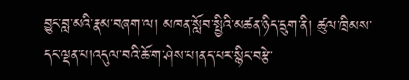བྱུང་བླ་མའི་རྣམ་བཞག་ལ། མཁན་སློབ་སྤྱིའི་མཚན་ཉིད་དྲུག་ནི། ཚུལ་ཁྲིམས་དང་ལྡན་པ།འདུལ་བའི་ཆོ་ག་ཤེས་པ།ནད་པར་སྙིང་བརྩེ་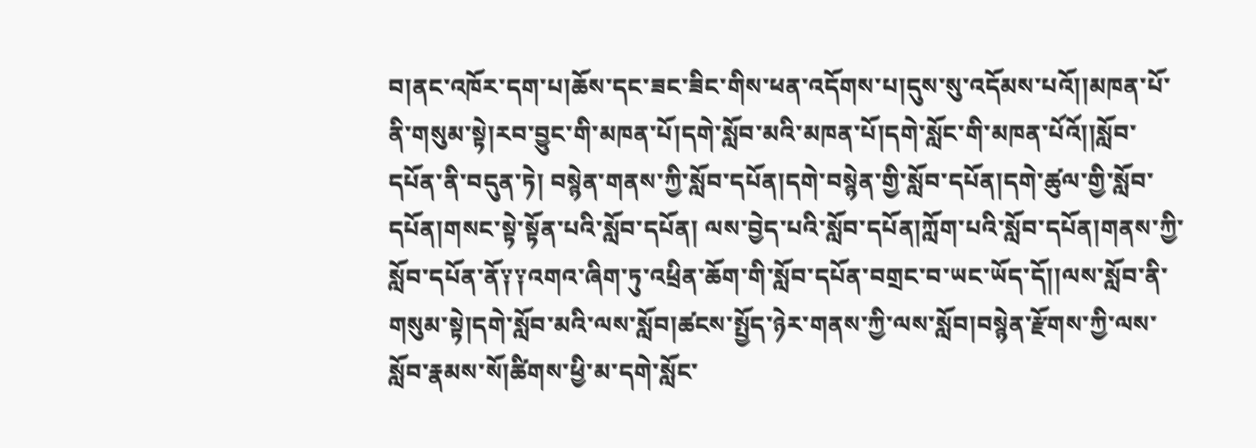བ།ནང་འཁོར་དག་པ།ཆོས་དང་ཟང་ཟིང་གིས་ཕན་འདོགས་པ།དུས་སུ་འདོམས་པའོ།།མཁན་པོ་ནི་གསུམ་སྟེ།རབ་བྱུང་གི་མཁན་པོ།དགེ་སློབ་མའི་མཁན་པོ།དགེ་སློང་གི་མཁན་པོའོ།།སློབ་དཔོན་ནི་བདུན་ཏེ། བསྙེན་གནས་ཀྱི་སློབ་དཔོན།དགེ་བསྙེན་གྱི་སློབ་དཔོན།དགེ་ཚུལ་གྱི་སློབ་དཔོན།གསང་སྟེ་སྟོན་པའི་སློབ་དཔོན། ལས་བྱེད་པའི་སློབ་དཔོན།ཀློག་པའི་སློབ་དཔོན།གནས་ཀྱི་སློབ་དཔོན་ནོ༑༑འགའ་ཞིག་ཏུ་འཕྲིན་ཆོག་གི་སློབ་དཔོན་བགྲང་བ་ཡང་ཡོད་དོ།།ལས་སློབ་ནི་གསུམ་སྟེ།དགེ་སློབ་མའི་ལས་སློབ།ཚངས་སྤྱོད་ཉེར་གནས་ཀྱི་ལས་སློབ།བསྙེན་རྫོགས་ཀྱི་ལས་སློབ་རྣམས་སོ།ཚིགས་ཕྱི་མ་དགེ་སློང་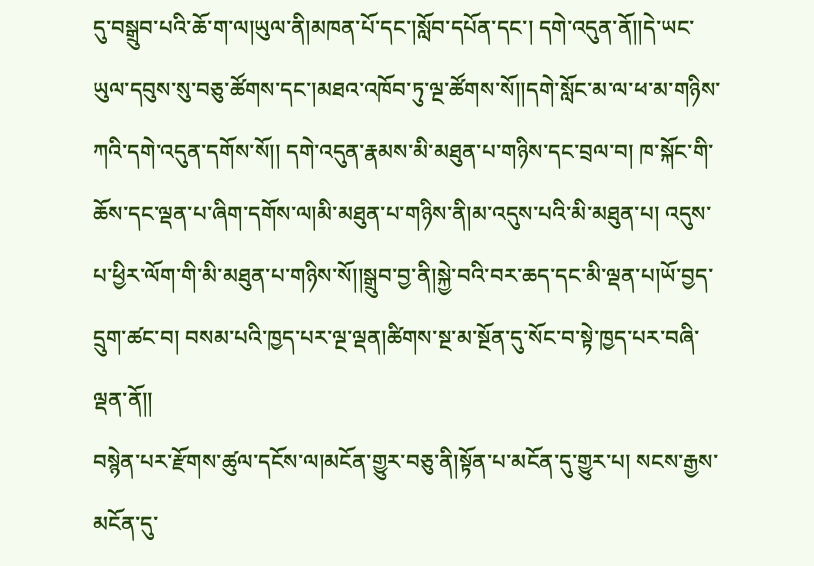དུ་བསྒྲུབ་པའི་ཆོ་ག་ལ།ཡུལ་ནི།མཁན་པོ་དང་།སློབ་དཔོན་དང་། དགེ་འདུན་ནོ།།དེ་ཡང་ཡུལ་དབུས་སུ་བཅུ་ཚོགས་དང་།མཐའ་འཁོབ་ཏུ་ལྔ་ཚོགས་སོ།།དགེ་སློང་མ་ལ་ཕ་མ་གཉིས་ཀའི་དགེ་འདུན་དགོས་སོ།། དགེ་འདུན་རྣམས་མི་མཐུན་པ་གཉིས་དང་བྲལ་བ། ཁ་སྐོང་གི་ཆོས་དང་ལྡན་པ་ཞིག་དགོས་ལ།མི་མཐུན་པ་གཉིས་ནི།མ་འདུས་པའི་མི་མཐུན་པ། འདུས་པ་ཕྱིར་ལོག་གི་མི་མཐུན་པ་གཉིས་སོ།།སྒྲུབ་བྱ་ནི།སྐྱེ་བའི་བར་ཆད་དང་མི་ལྡན་པ།ཡོ་བྱད་དྲུག་ཚང་བ། བསམ་པའི་ཁྱད་པར་ལྔ་ལྡན།ཚིགས་སྔ་མ་སྔོན་དུ་སོང་བ་སྟེ་ཁྱད་པར་བཞི་ལྡན་ནོ།།
བསྙེན་པར་རྫོགས་ཚུལ་དངོས་ལ།མངོན་གྱུར་བཅུ་ནི།སྟོན་པ་མངོན་དུ་གྱུར་པ། སངས་རྒྱས་མངོན་དུ་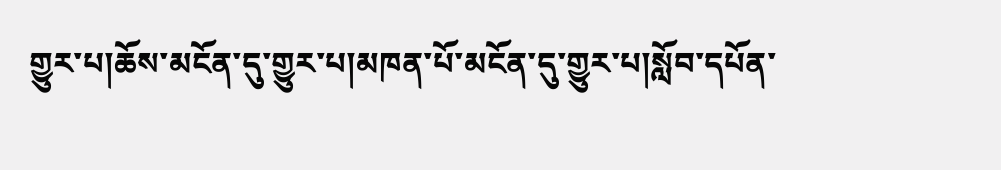གྱུར་པ།ཆོས་མངོན་དུ་གྱུར་པ།མཁན་པོ་མངོན་དུ་གྱུར་པ།སློབ་དཔོན་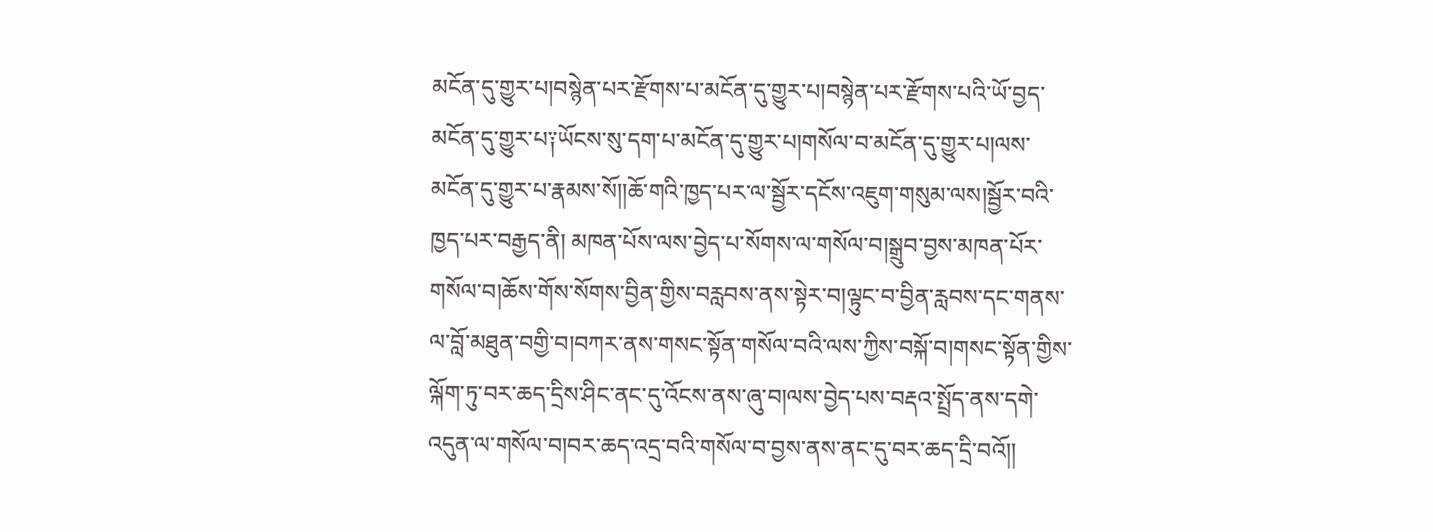མངོན་དུ་གྱུར་པ།བསྙེན་པར་རྫོགས་པ་མངོན་དུ་གྱུར་པ།བསྙེན་པར་རྫོགས་པའི་ཡོ་བྱད་མངོན་དུ་གྱུར་པ༑ཡོངས་སུ་དག་པ་མངོན་དུ་གྱུར་པ།གསོལ་བ་མངོན་དུ་གྱུར་པ།ལས་མངོན་དུ་གྱུར་པ་རྣམས་སོ།།ཆོ་གའི་ཁྱད་པར་ལ་སྦྱོར་དངོས་འཇུག་གསུམ་ལས།སྦྱོར་བའི་ཁྱད་པར་བརྒྱད་ནི། མཁན་པོས་ལས་བྱེད་པ་སོགས་ལ་གསོལ་བ།སྒྲུབ་བྱས་མཁན་པོར་གསོལ་བ།ཆོས་གོས་སོགས་བྱིན་གྱིས་བརླབས་ནས་སྟེར་བ།ལྟུང་བ་བྱིན་རླབས་དང་གནས་ལ་བློ་མཐུན་བགྱི་བ།བཀར་ནས་གསང་སྟོན་གསོལ་བའི་ལས་ཀྱིས་བསྐོ་བ།གསང་སྟོན་གྱིས་ལྐོག་ཏུ་བར་ཆད་དྲིས་ཤིང་ནང་དུ་འོངས་ནས་ཞུ་བ།ལས་བྱེད་པས་བརྡའ་སྤྲོད་ནས་དགེ་འདུན་ལ་གསོལ་བ།བར་ཆད་འདྲ་བའི་གསོལ་བ་བྱས་ནས་ནང་དུ་བར་ཆད་དྲི་བའོ།།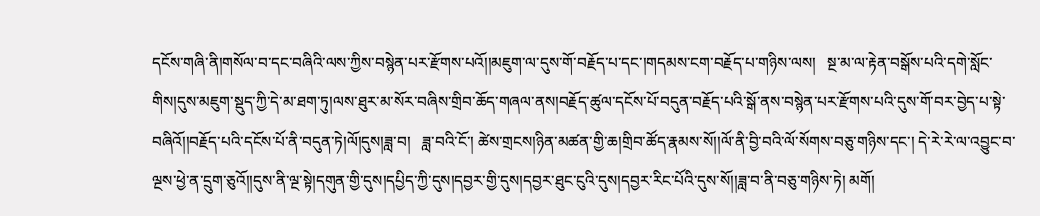དངོས་གཞི་ནི།གསོལ་བ་དང་བཞིའི་ལས་ཀྱིས་བསྙེན་པར་རྫོགས་པའོ།།མཇུག་ལ་དུས་གོ་བརྗོད་པ་དང་།གདམས་ངག་བརྗོད་པ་གཉིས་ལས།   སྔ་མ་ལ་རྟེན་བསྒོས་པའི་དགེ་སློང་གིས།དུས་མཇུག་སྡུད་ཀྱི་དེ་མ་ཐག་ཏུ།ལས་ཐུར་མ་སོར་བཞིས་གྲིབ་ཆོད་གཞལ་ནས།བརྗོད་ཚུལ་དངོས་པོ་བདུན་བརྗོད་པའི་སྒོ་ནས་བསྙེན་པར་རྫོགས་པའི་དུས་གོ་བར་བྱེད་པ་སྟེ་བཞིའོ།།བརྗོད་པའི་དངོས་པོ་ནི་བདུན་ཏེ།ལོ།དུས།ཟླ་བ།   ཟླ་བའི་ངོ་། ཚེས་གྲངས།ཉིན་མཚན་གྱི་ཆ།གྲིབ་ཚོད་རྣམས་སོ།།ལོ་ནི་བྱི་བའི་ལོ་སོགས་བཅུ་གཉིས་དང་། དེ་རེ་རེ་ལ་འབྱུང་བ་ལྔས་ཕྱེ་ན་དྲུག་ཅུའོ།།དུས་ནི་ལྔ་སྟེ།དགུན་གྱི་དུས།དཔྱིད་ཀྱི་དུས།དབྱར་གྱི་དུས།དབྱར་ཐུང་ངུའི་དུས།དབྱར་རིང་པོའི་དུས་སོ།།ཟླ་བ་ནི་བཅུ་གཉིས་ཏེ། མགོ།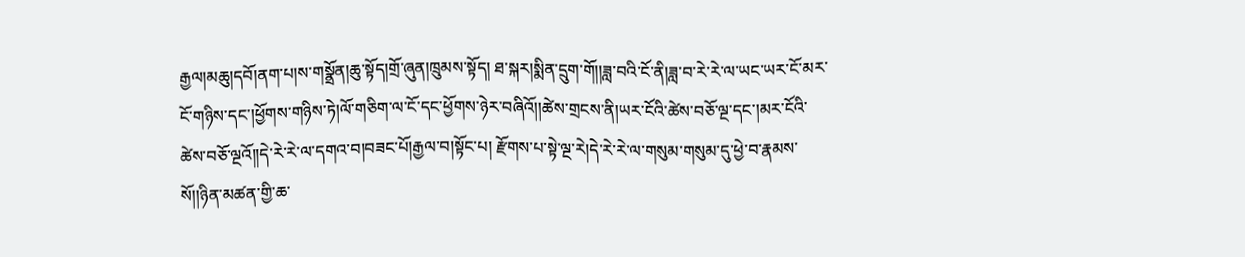རྒྱལ།མཆུ།དབོ།ནག་པ།ས་གསྣྲོན།ཆུ་སྟོད།གྲོ་ཞུན།ཁྲུམས་སྟོད། ཐ་སྐར།སྨིན་དྲུག་གོ།།ཟླ་བའི་ངོ་ནི།ཟླ་བ་རེ་རེ་ལ་ཡང་ཡར་ངོ་མར་ངོ་གཉིས་དང་།ཕྱོགས་གཉིས་ཏེ།ལོ་གཅིག་ལ་ངོ་དང་ཕྱོགས་ཉེར་བཞིའོ།།ཚེས་གྲངས་ནི།ཡར་ངོའི་ཚེས་བཅོ་ལྔ་དང་།མར་ངོའི་ཚེས་བཅོ་ལྔའོ།།དེ་རེ་རེ་ལ་དགའ་བ།བཟང་པོ།རྒྱལ་བ།སྟོང་པ། རྫོགས་པ་སྟེ་ལྔ་རེ།དེ་རེ་རེ་ལ་གསུམ་གསུམ་དུ་ཕྱེ་བ་རྣམས་སོ།།ཉིན་མཚན་གྱི་ཆ་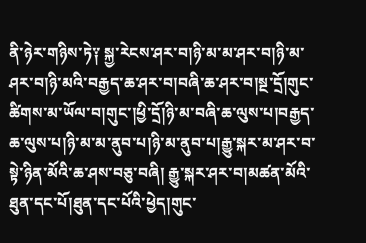ནི་ཉེར་གཉིས་ཏེ༑ སྐྱ་རེངས་ཤར་བ།ཉི་མ་མ་ཤར་བ།ཉི་མ་ཤར་བ།ཉི་མའི་བརྒྱད་ཆ་ཤར་བ།བཞི་ཆ་ཤར་བ།སྔ་དྲོ།གུང་ཚིགས་མ་ཡོལ་བ།གུང་།ཕྱི་དྲོ།ཉི་མ་བཞི་ཆ་ལུས་པ།བརྒྱད་ཆ་ལུས་པ།ཉི་མ་མ་ནུབ་པ།ཉི་མ་ནུབ་པ།རྒྱུ་སྐར་མ་ཤར་བ་སྟེ་ཉིན་མོའི་ཆ་ཤས་བཅུ་བཞི། རྒྱུ་སྐར་ཤར་བ།མཚན་མོའི་ཐུན་དང་པོ།ཐུན་དང་པོའི་ཕྱེད།གུང་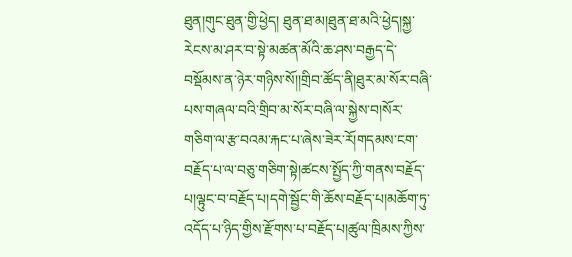ཐུན།གུང་ཐུན་གྱི་ཕྱེད། ཐུན་ཐ་མ།ཐུན་ཐ་མའི་ཕྱེད།སྐྱ་རེངས་མ་ཤར་བ་སྟེ་མཚན་མོའི་ཆ་ཤས་བརྒྱད་དེ་བསྡོམས་ན་ཉེར་གཉིས་སོ།།གྲིབ་ཚོད་ནི།ཐུར་མ་སོར་བཞི་པས་གཞལ་བའི་གྲིབ་མ་སོར་བཞི་ལ་སྐྱེས་བ།སོར་གཅིག་ལ་རྩ་བའམ་རྐང་པ་ཞེས་ཟེར་རོ།གདམས་ངག་བརྗོད་པ་ལ་བཅུ་གཅིག་སྟེ།ཚངས་སྤྱོད་ཀྱི་གནས་བརྗོད་པ།ལྟུང་བ་བརྗོད་པ།དགེ་སྦྱོང་གི་ཆོས་བརྗོད་པ།མཆོག་ཏུ་འདོད་པ་ཉིད་གྱིས་རྫོགས་པ་བརྗོད་པ།ཚུལ་ཁྲིམས་ཀྱིས་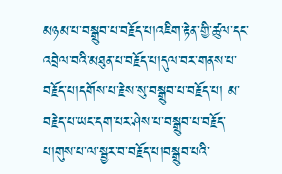མཉམ་པ་བསྒྲུབ་པ་བརྗོད་པ།འཇིག་རྟེན་གྱི་ཚུལ་དང་འབྲེལ་བའི་མཐུན་པ་བརྗོད་པ།དུལ་བར་གནས་པ་བརྗོད་པ།དགོས་པ་རྗེས་སུ་བསྒྲུབ་པ་བརྗོད་པ། མ་བརྗེད་པ་ཡང་དག་པར་ཤེས་པ་བསྒྲུབ་པ་བརྗོད་པ།གུས་པ་ལ་སྦྱར་བ་བརྗོད་པ།བསྒྲུབ་པའི་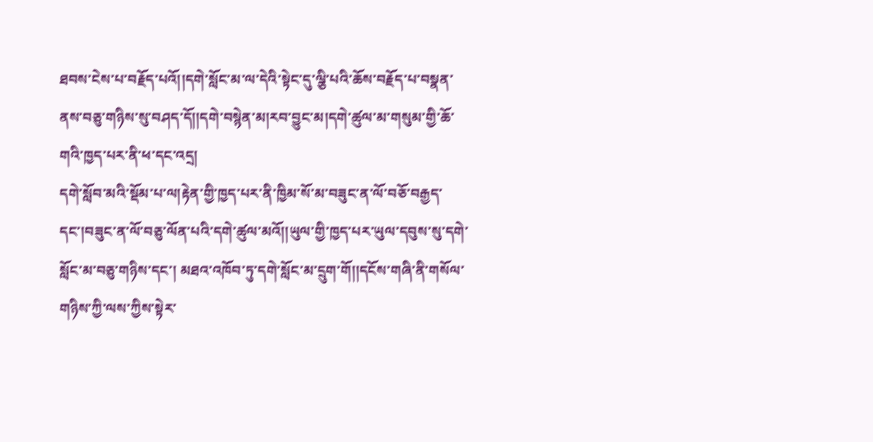ཐབས་ངེས་པ་བརྗོད་པའོ།།དགེ་སློང་མ་ལ་དེའི་སྟེང་དུ་ལྕི་པའི་ཆོས་བརྗོད་པ་བསྣན་ནས་བཅུ་གཉིས་སུ་བཤད་དོ།།དགེ་བསྙེན་མ།རབ་བྱུང་མ།དགེ་ཚུལ་མ་གསུམ་གྱི་ཆོ་གའི་ཁྱད་པར་ནི་ཕ་དང་འདྲ།
དགེ་སློབ་མའི་སྡོམ་པ་ལ།རྟེན་གྱི་ཁྱད་པར་ནི་ཁྱིམ་སོ་མ་བཟུང་ན་ལོ་བཅོ་བརྒྱད་དང་།བཟུང་ན་ལོ་བཅུ་ལོན་པའི་དགེ་ཚུལ་མའོ།།ཡུལ་གྱི་ཁྱད་པར་ཡུལ་དབུས་སུ་དགེ་སློང་མ་བཅུ་གཉིས་དང་། མཐའ་འཁོབ་ཏུ་དགེ་སློང་མ་དྲུག་གོ།།དངོས་གཞི་ནི་གསོལ་གཉིས་ཀྱི་ལས་ཀྱིས་སྟེར་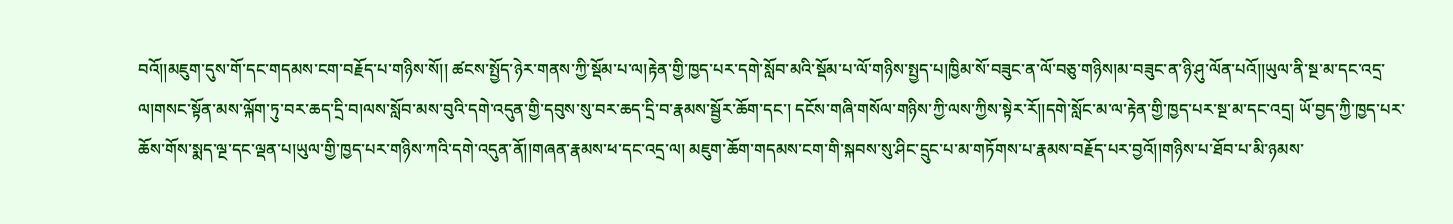བའོ།།མཇུག་དུས་གོ་དང་གདམས་ངག་བརྗོད་པ་གཉིས་སོ།། ཚངས་སྤྱོད་ཉེར་གནས་ཀྱི་སྡོམ་པ་ལ།རྟེན་གྱི་ཁྱད་པར་དགེ་སློབ་མའི་སྡོམ་པ་ལོ་གཉིས་སྤྱད་པ།ཁྱིམ་སོ་བཟུང་ན་ལོ་བཅུ་གཉིས།མ་བཟུང་ན་ཉི་ཤུ་ལོན་པའོ།།ཡུལ་ནི་སྔ་མ་དང་འདྲ་ལ།གསང་སྟོན་མས་ལྐོག་ཏུ་བར་ཆད་དྲི་བ།ལས་སློབ་མས་བུའི་དགེ་འདུན་གྱི་དབུས་སུ་བར་ཆད་དྲི་བ་རྣམས་སྦྱོར་ཆོག་དང་། དངོས་གཞི་གསོལ་གཉིས་ཀྱི་ལས་ཀྱིས་སྟེར་རོ།།དགེ་སློང་མ་ལ་རྟེན་གྱི་ཁྱད་པར་སྔ་མ་དང་འདྲ། ཡོ་བྱད་ཀྱི་ཁྱད་པར་ཆོས་གོས་སྨད་ལྔ་དང་ལྡན་པ།ཡུལ་གྱི་ཁྱད་པར་གཉིས་ཀའི་དགེ་འདུན་ནོ།།གཞན་རྣམས་ཕ་དང་འདྲ་ལ། མཇུག་ཆོག་གདམས་ངག་གི་སྐབས་སུ་ཤིང་དྲུང་པ་མ་གཏོགས་པ་རྣམས་བརྗོད་པར་བྱའོ།།གཉིས་པ་ཐོབ་པ་མི་ཉམས་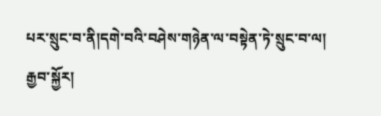པར་སྲུང་བ་ནི།དགེ་བའི་བཤེས་གཉེན་ལ་བསྟེན་ཏེ་སྲུང་བ་ལ།
རྒྱབ་སྐྱོར།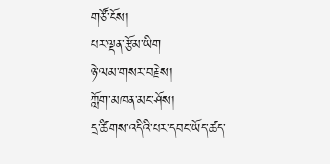གཙོ་ངོས།
པར་ལྡན་རྩོམ་ཡིག
ཉེ་ལམ་གསར་བརྗེས།
ཀློག་མཁན་མང་ཤོས།
དྲ་ཚིགས་འདིའི་པར་དབང་ཡོད་ཚད་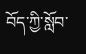བོད་ཀྱི་སློབ་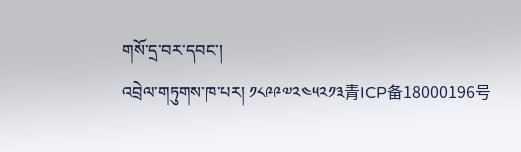གསོ་དྲ་བར་དབང་།
འབྲེལ་གཏུགས་ཁ་པར། ༡༨༩༩༧༢༤༥༢༡༣青ICP备18000196号